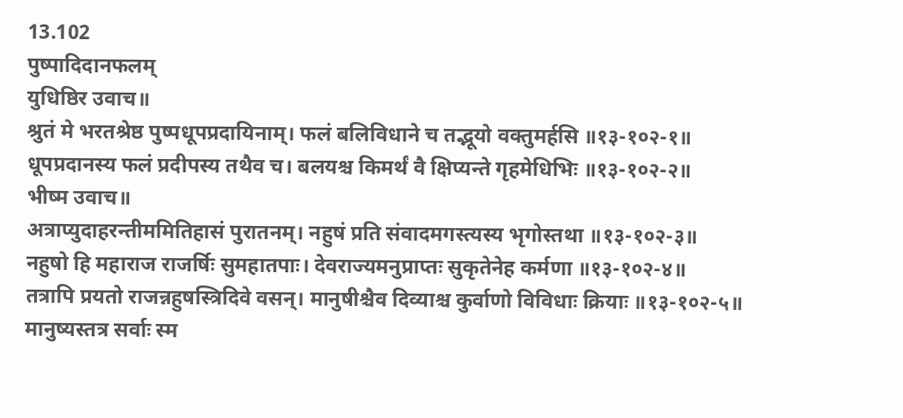13.102
पुष्पादिदानफलम्
युधिष्ठिर उवाच॥
श्रुतं मे भरतश्रेष्ठ पुष्पधूपप्रदायिनाम्। फलं बलिविधाने च तद्भूयो वक्तुमर्हसि ॥१३-१०२-१॥
धूपप्रदानस्य फलं प्रदीपस्य तथैव च। बलयश्च किमर्थं वै क्षिप्यन्ते गृहमेधिभिः ॥१३-१०२-२॥
भीष्म उवाच॥
अत्राप्युदाहरन्तीममितिहासं पुरातनम्। नहुषं प्रति संवादमगस्त्यस्य भृगोस्तथा ॥१३-१०२-३॥
नहुषो हि महाराज राजर्षिः सुमहातपाः। देवराज्यमनुप्राप्तः सुकृतेनेह कर्मणा ॥१३-१०२-४॥
तत्रापि प्रयतो राजन्नहुषस्त्रिदिवे वसन्। मानुषीश्चैव दिव्याश्च कुर्वाणो विविधाः क्रियाः ॥१३-१०२-५॥
मानुष्यस्तत्र सर्वाः स्म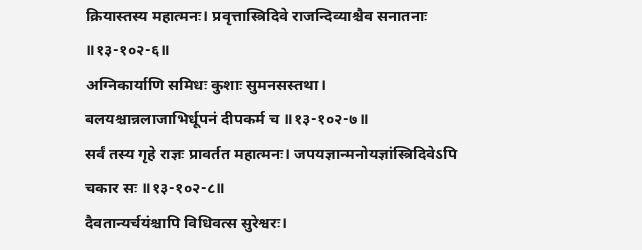क्रियास्तस्य महात्मनः। प्रवृत्तास्त्रिदिवे राजन्दिव्याश्चैव सनातनाः ॥१३-१०२-६॥
अग्निकार्याणि समिधः कुशाः सुमनसस्तथा। बलयश्चान्नलाजाभिर्धूपनं दीपकर्म च ॥१३-१०२-७॥
सर्वं तस्य गृहे राज्ञः प्रावर्तत महात्मनः। जपयज्ञान्मनोयज्ञांस्त्रिदिवेऽपि चकार सः ॥१३-१०२-८॥
दैवतान्यर्चयंश्चापि विधिवत्स सुरेश्वरः।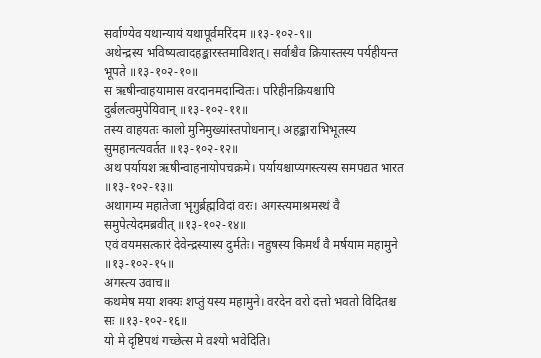सर्वाण्येव यथान्यायं यथापूर्वमरिंदम ॥१३-१०२-९॥
अथेन्द्रस्य भविष्यत्वादहङ्कारस्तमाविशत्। सर्वाश्चैव क्रियास्तस्य पर्यहीयन्त भूपते ॥१३-१०२-१०॥
स ऋषीन्वाहयामास वरदानमदान्वितः। परिहीनक्रियश्चापि दुर्बलत्वमुपेयिवान् ॥१३-१०२-११॥
तस्य वाहयतः कालो मुनिमुख्यांस्तपोधनान्। अहङ्काराभिभूतस्य सुमहानत्यवर्तत ॥१३-१०२-१२॥
अथ पर्यायश ऋषीन्वाहनायोपचक्रमे। पर्यायश्चाप्यगस्त्यस्य समपद्यत भारत ॥१३-१०२-१३॥
अथागम्य महातेजा भृगुर्ब्रह्मविदां वरः। अगस्त्यमाश्रमस्थं वै समुपेत्येदमब्रवीत् ॥१३-१०२-१४॥
एवं वयमसत्कारं देवेन्द्रस्यास्य दुर्मतेः। नहुषस्य किमर्थं वै मर्षयाम महामुने ॥१३-१०२-१५॥
अगस्त्य उवाच॥
कथमेष मया शक्यः शप्तुं यस्य महामुने। वरदेन वरो दत्तो भवतो विदितश्च सः ॥१३-१०२-१६॥
यो मे दृष्टिपथं गच्छेत्स मे वश्यो भवेदिति।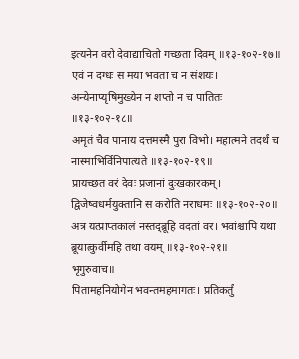इत्यनेन वरो देवाद्याचितो गच्छता दिवम् ॥१३-१०२-१७॥
एवं न दग्धः स मया भवता च न संशयः। अन्येनाप्यृषिमुख्येन न शप्तो न च पातितः ॥१३-१०२-१८॥
अमृतं चैव पानाय दत्तमस्मै पुरा विभो। महात्मने तदर्थं च नास्माभिर्विनिपात्यते ॥१३-१०२-१९॥
प्रायच्छत वरं देवः प्रजानां दुःखकारकम्। द्विजेष्वधर्मयुक्तानि स करोति नराधमः ॥१३-१०२-२०॥
अत्र यत्प्राप्तकालं नस्तद्ब्रूहि वदतां वर। भवांश्चापि यथा ब्रूयात्कुर्वीमहि तथा वयम् ॥१३-१०२-२१॥
भृगुरुवाच॥
पितामहनियोगेन भवन्तमहमागतः। प्रतिकर्तुं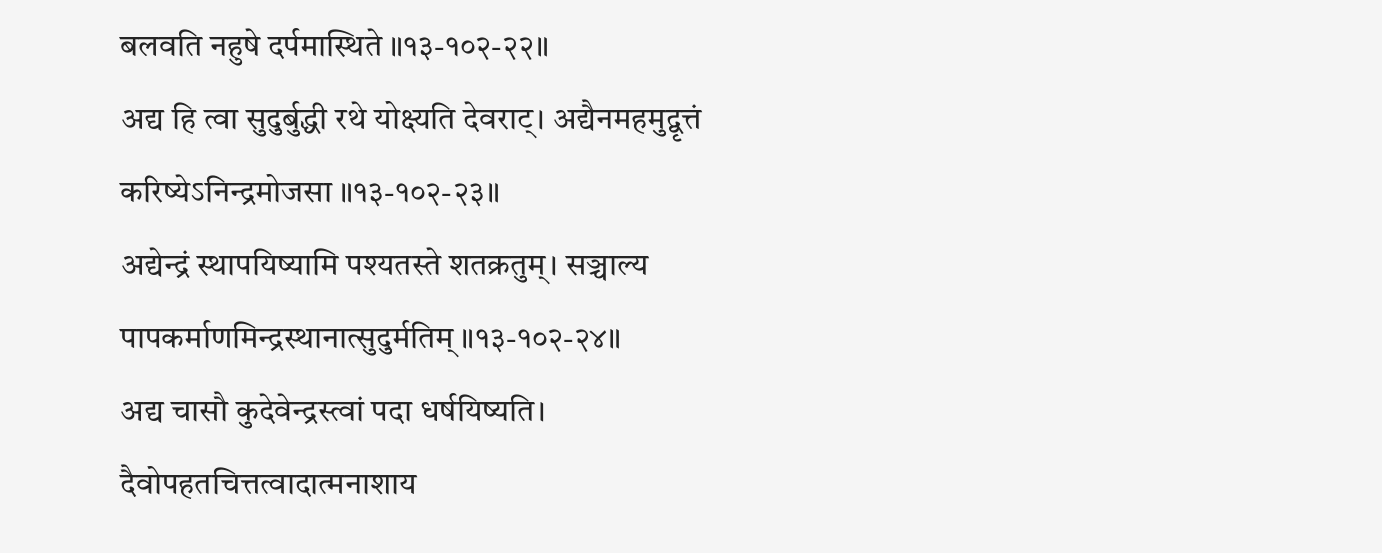बलवति नहुषे दर्पमास्थिते ॥१३-१०२-२२॥
अद्य हि त्वा सुदुर्बुद्धी रथे योक्ष्यति देवराट्। अद्यैनमहमुद्वृत्तं करिष्येऽनिन्द्रमोजसा ॥१३-१०२-२३॥
अद्येन्द्रं स्थापयिष्यामि पश्यतस्ते शतक्रतुम्। सञ्चाल्य पापकर्माणमिन्द्रस्थानात्सुदुर्मतिम् ॥१३-१०२-२४॥
अद्य चासौ कुदेवेन्द्रस्त्वां पदा धर्षयिष्यति। दैवोपहतचित्तत्वादात्मनाशाय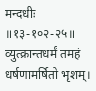मन्दधीः ॥१३-१०२-२५॥
व्युत्क्रान्तधर्मं तमहं धर्षणामर्षितो भृशम्।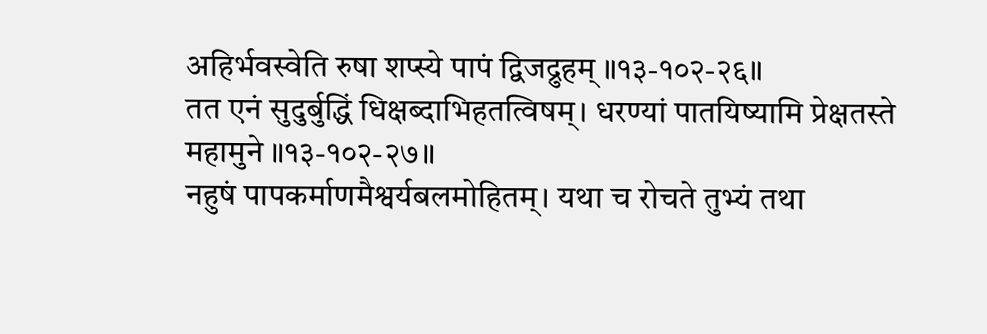अहिर्भवस्वेति रुषा शप्स्ये पापं द्विजद्रुहम् ॥१३-१०२-२६॥
तत एनं सुदुर्बुद्धिं धिक्षब्दाभिहतत्विषम्। धरण्यां पातयिष्यामि प्रेक्षतस्ते महामुने ॥१३-१०२-२७॥
नहुषं पापकर्माणमैश्वर्यबलमोहितम्। यथा च रोचते तुभ्यं तथा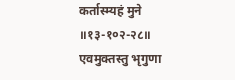कर्तास्म्यहं मुने ॥१३-१०२-२८॥
एवमुक्तस्तु भृगुणा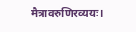मैत्रावरुणिरव्ययः।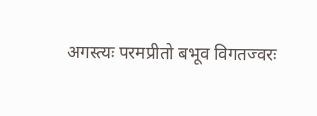अगस्त्यः परमप्रीतो बभूव विगतज्वरः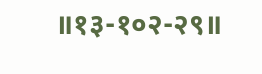॥१३-१०२-२९॥